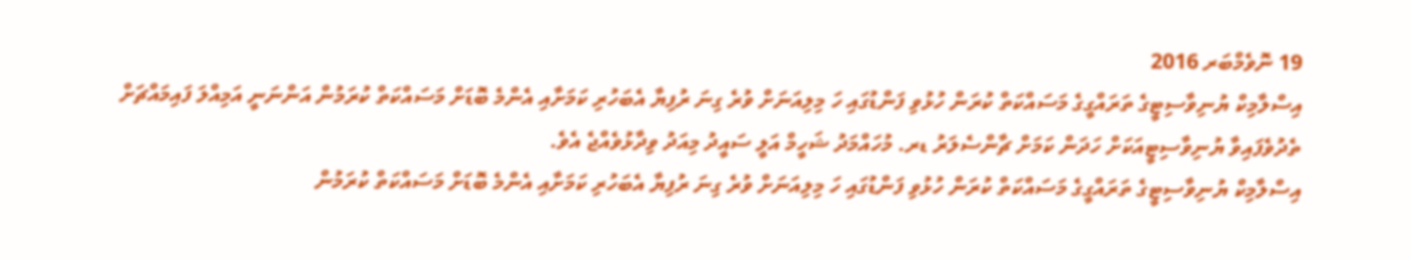19 ނޮވެމްބަރ 2016
އިސްލާމިކް ޔުނިވާސިޓީގެ ތަރައްގީގެ މަސައްކަތް ކުރަން ހުޅުވި ފަންޑުގައި ހަ މިލިއަނަށް ވުރެ ގިނަ ރުފިޔާ އެބަހުރި ކަމަށާއި އެންމެ ބޮޑަށް މަސައްކަތް ކުރަމުން އަންނަނީ އަމިއްލަ ފައިމައްޗަށް ތެދުވެފައިވާ ޔުނިވާސިޓީއަކަށް ހަދަން ކަމަށް ޗާންސެލަރު ޑރ. މުހައްމަދު ޝަހީމް އަލީ ސައީދު މިއަދު ވިދާޅުވެއްޖެ އެވެ.
އިސްލާމިކް ޔުނިވާސިޓީގެ ތަރައްގީގެ މަސައްކަތް ކުރަން ހުޅުވި ފަންޑުގައި ހަ މިލިއަނަށް ވުރެ ގިނަ ރުފިޔާ އެބަހުރި ކަމަށާއި އެންމެ ބޮޑަށް މަސައްކަތް ކުރަމުން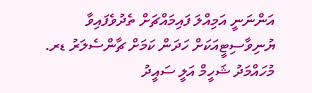އަންނަނީ އަމިއްލަ ފައިމައްޗަށް ތެދުވެފައިވާ ޔުނިވާސިޓީއަކަށް ހަދަން ކަމަށް ޗާންސެލަރު ޑރ. މުހައްމަދު ޝަހީމް އަލީ ސައީދު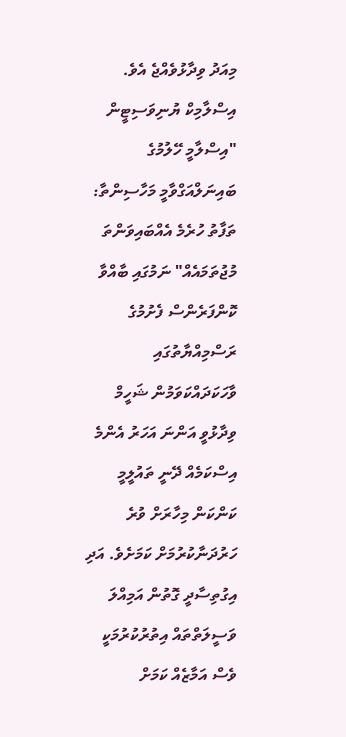މިއަދު ވިދާޅުވެއްޖެ އެވެ.
އިސްލާމިކް ޔުނިވަސިޓީން "އިސްލާމީ ހޭލުމުގެ ބައިނަލްއަގްވާމީ މަހާސިންތާ: ތަފާތު ހުރެމެ އެއްބައިވަންތަ މުޖުތަމައެއް" ނަމުގައި ބާއްވާ ކޮންފަރެންސް ފެށުމުގެ ރަސްމިއްޔާތުގައި ވާހަކަދައްކަވަމުން ޝަހީމް ވިދާޅުވީ އަންނަ އަހަރު އެންމެ އިސްކަމެއް ދޭނީ ތައުލީމީ ކަންކަން މިހާރަށް ވުރެ ހަރުދަނާކުރުމަށް ކަމަށެވެ. އަދި އިގުތިސާދީ ގޮތުން އަމިއްލަ ވަސީލަތްތައް އިތުރުކުރުމަކީ ވެސް އަމާޒެއް ކަމަށް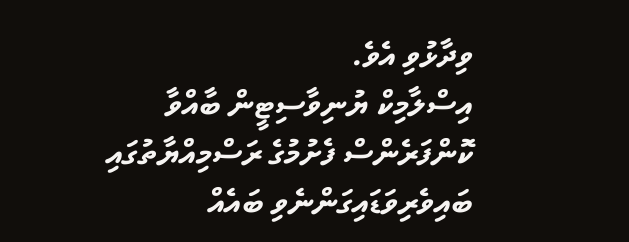ވިދާޅުވި އެވެ.
އިސްލާމިކް ޔުނިވާސިޓީން ބާއްވާ ކޮންފަރެންސް ފެށުމުގެ ރަސްމިއްޔާތުގައި ބައިވެރިވަޑައިގަންނެވި ބައެއް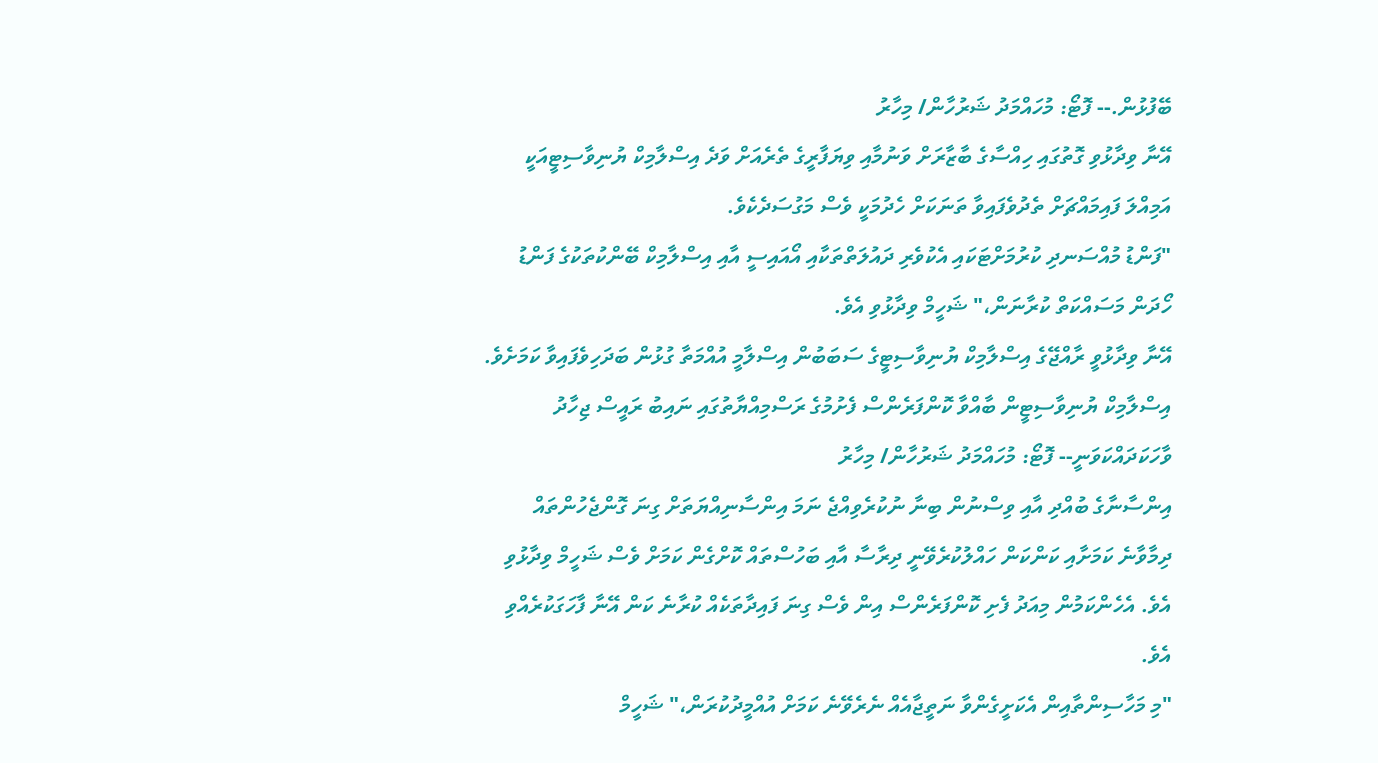ބޭފުޅުން.-- ފޮޓޯ: މުހައްމަދު ޝަރުހާން/ މިހާރު
އޭނާ ވިދާޅުވި ގޮތުގައި ހިއްސާގެ ބާޒާރަށް ވަނުމާއި ވިޔަފާރީގެ ތެރެއަށް ވަދެ އިސްލާމިކް ޔުނިވާސިޓީއަކީ އަމިއްލަ ފައިމައްޗަށް ތެދުވެފައިވާ ތަނަކަށް ހެދުމަކީ ވެސް މަގުސަދެކެވެ.
"ފަންޑު މުއްސަނދި ކުރުމަށްޓަކައި އެކުވެރި ދައުލަތްތަކާއި އޯއައިސީ އާއި އިސްލާމިކް ބޭންކުތަކުގެ ފަންޑު ހޯދަން މަސައްކަތް ކުރާނަން،" ޝަހީމް ވިދާޅުވި އެވެ.
އޭނާ ވިދާޅުވީ ރާއްޖޭގެ އިސްލާމިކް ޔުނިވާސިޓީގެ ސަބަބުން އިސްލާމީ އުއްމަތާ ގުޅުން ބަދަހިވެފައިވާ ކަމަށެވެ.
އިސްލާމިކް ޔުނިވާސިޓީން ބާއްވާ ކޮންފަރެންސް ފެށުމުގެ ރަސްމިއްޔާތުގައި ނައިބު ރައީސް ޖިހާދު ވާހަކަދައްކަވަނީ-- ފޮޓޯ: މުހައްމަދު ޝަރުހާން/ މިހާރު
އިންސާނާގެ ބުއްދި އާއި ވިސްނުން ބިނާ ނުކުރެވިއްޖެ ނަމަ އިންސާނިއްޔަތަށް ގިނަ ގޮންޖެހުންތައް ދިމާވާނެ ކަމަށާއި ކަންކަން ހައްލުކުރެވޭނީ ދިރާސާ އާއި ބަހުސްތައް ކޮށްގެން ކަމަށް ވެސް ޝަހީމް ވިދާޅުވި އެވެ. އެހެންކަމުން މިއަދު ފެށި ކޮންފަރެންސް އިން ވެސް ގިނަ ފައިދާތަކެއް ކުރާނެ ކަން އޭނާ ފާހަގަކުރެއްވި އެވެ.
"މި މަހާސިންތާއިން އެކަށީގެންވާ ނަތީޖާއެއް ނެރެވޭނެ ކަމަށް އުއްމީދުކުރަން،" ޝަހީމް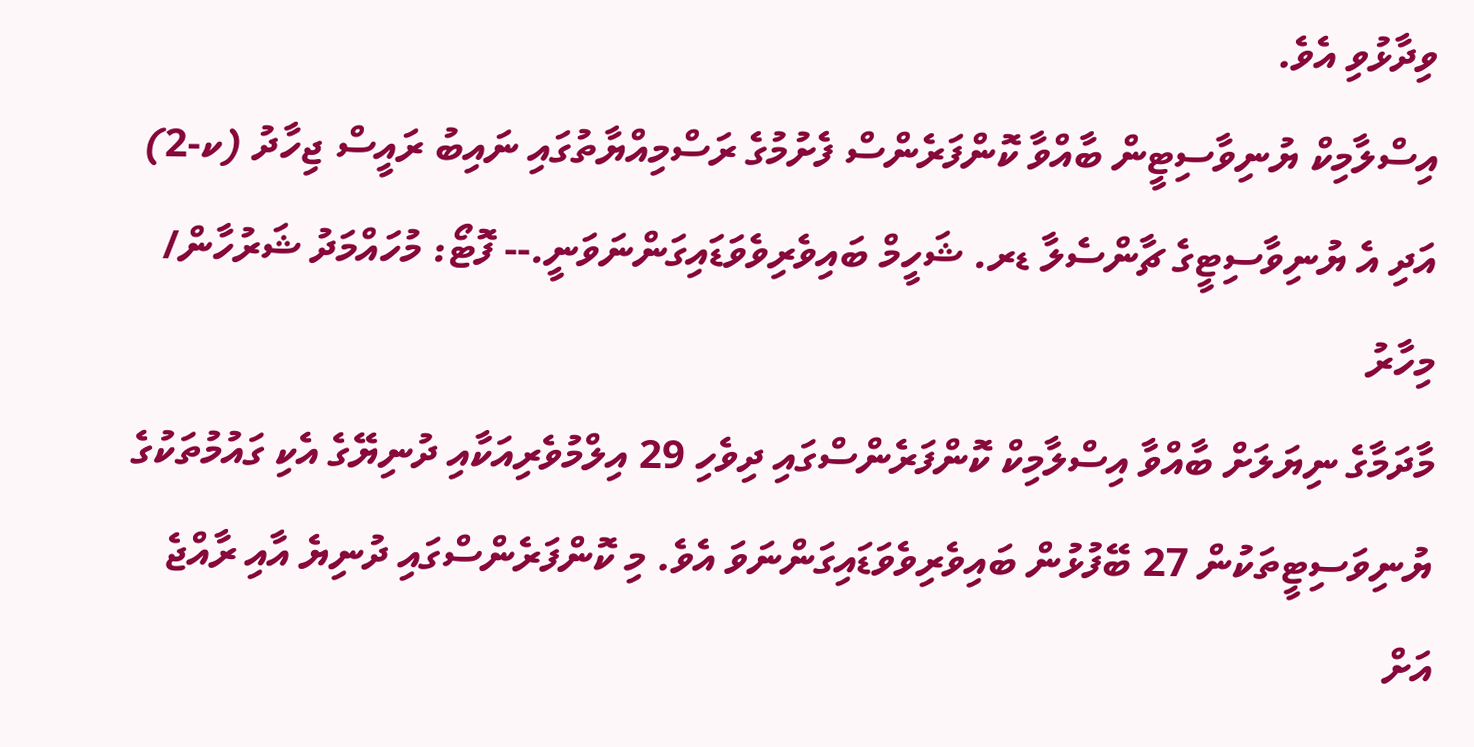ވިދާޅުވި އެވެ.
އިސްލާމިކް ޔުނިވާސިޓީން ބާއްވާ ކޮންފަރެންސް ފެށުމުގެ ރަސްމިއްޔާތުގައި ނައިބު ރައީސް ޖިހާދު (ކ-2) އަދި އެ ޔުނިވާސިޓީގެ ޗާންސެލާ ޑރ. ޝަހީމް ބައިވެރިވެވަޑައިގަންނަވަނީ.-- ފޮޓޯ: މުހައްމަދު ޝަރުހާން/ މިހާރު
މާދަމާގެ ނިޔަލަށް ބާއްވާ އިސްލާމިކް ކޮންފަރެންސްގައި ދިވެހި 29 އިލްމުވެރިއަކާއި ދުނިޔޭގެ އެކި ގައުމުތަކުގެ ޔުނިވަސިޓީތަކުން 27 ބޭފުޅުން ބައިވެރިވެވަޑައިގަންނަވަ އެވެ. މި ކޮންފަރެންސްގައި ދުނިޔެ އާއި ރާއްޖެ އަށް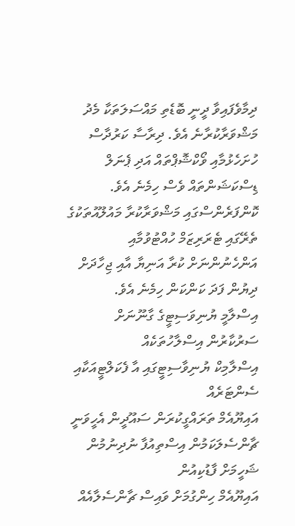ދިމާވެފައިވާ ދީނީ ބޮޑެތި މައްސަލަތަކާ މެދު މަޝްވަރާކުރާނެ އެވެ. ދިރާސާ ކަރުދާސް ހުށަހެޅުމާއި ވޯކްޝޮޕްތައް އަދި ޕެނަލް ޑިސްކަޝަންތައް ވެސް ހިމެނެ އެވެ.
ކޮންފަރެންސްގައި މަޝްވަރާކުރާ މައުލޫއުތަކުގެ ތެރޭގައި ޓެރަރިޒަމް ހުއްޓުވުމާއި އަންހެނުންނަށް ކުރާ އަނިޔާ އާއި ޖިހާދަށް ދިޔުން ފަދަ ކަންކަން ހިމެނެ އެވެ.
އިސްލާމީ ޔުނިވަސިޓީގެ ގާނޫނަށް ސަރުކާރުން އިސްލާހުތަކެއް
އިސްލާމިކް ޔުނިވާސިޓީގައި އާ ފެކަލްޓީއަކާއި ސެންޓަރެއް
އައިޔޫއެމް ތަރައްގީކުރަން ސައޫދީން އެހީވަނީ
ޗާންސެލަކަމުން އިސްތިއުފާ ނުދިނުމުން ޝަހީމަށް ފާޑުކިއުން
އައިޔޫއެމް ހިންގުމަށް ވައިސް ޗާންސެލާއެއް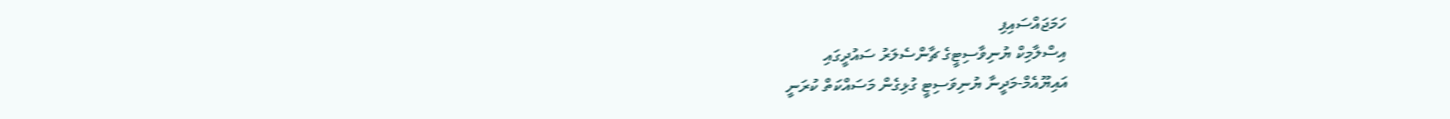ހަމަޖައްސައިފި
އިސްލާމިކް ޔުނިވާސިޓީގެ ޗާންސެލަރު ސައުދީގައި
އައިޔޫއެމް-މަދީނާ ޔުނިވަސިޓީ ގުޅިގެން މަސައްކަތް ކުރަނީ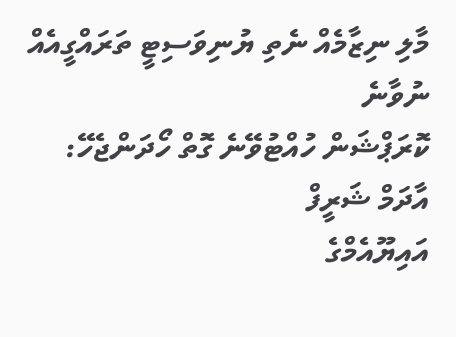މާލި ނިޒާމެއް ނެތި ޔުނިވަސިޓީ ތަރައްގީއެއް ނުވާނެ
ކޮރަޕްޝަން ހުއްޓުވޭނެ ގޮތް ހޯދަންޖެހޭ: އާދަމް ޝަރީފް
އައިޔޫއެމްގެ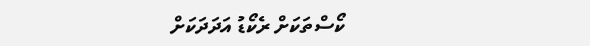ކޯސްތަކަށް ރެކޯޑު އަދަދަކަށް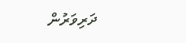ދަރިވަރުން